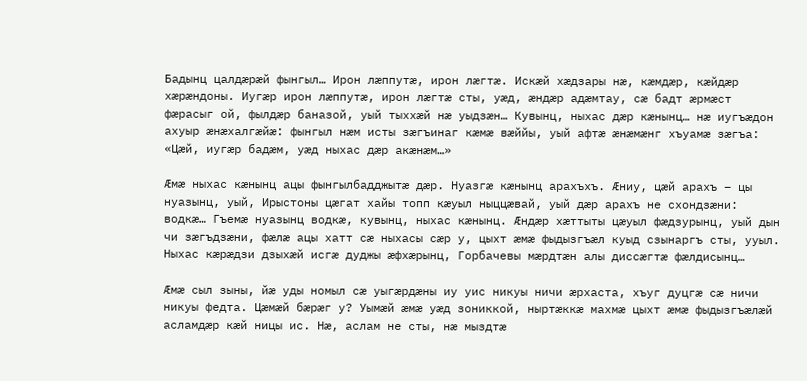Бадынц цалдæрæй фынгыл… Ирон лæппутæ, ирон лæгтæ. Искæй хæдзары нæ, кæмдæр, кæйдæр хæрæндоны. Иугæр ирон лæппутæ, ирон лæгтæ сты, уæд, æндæр адæмтау, сæ бадт æрмæст фæрасыг ой, фылдæр баназой, уый тыххæй нæ уыдзæн… Кувынц, ныхас дæр кæнынц… нæ иугъæдон ахуыр æнæхалгæйæ: фынгыл нæм исты зæгъинаг кæмæ вæййы, уый афтæ æнæмæнг хъуамæ зæгъа: «Цæй, иугæр бадæм, уæд ныхас дæр акæнæм…»

Æмæ ныхас кæнынц ацы фынгылбадджытæ дæр. Нуазгæ кæнынц арахъхъ. Æниу, цæй арахъ – цы нуазынц, уый, Ирыстоны цæгат хайы топп кæуыл ныццæвай, уый дæр арахъ не схондзæни: водкæ… Гъемæ нуазынц водкæ, кувынц, ныхас кæнынц. Æндæр хæттыты цæуыл фæдзурынц, уый дын чи зæгъдзæни, фæлæ ацы хатт сæ ныхасы сæр у, цыхт æмæ фыдызгъæл куыд сзынаргъ сты, ууыл. Ныхас кæрæдзи дзыхæй исгæ дуджы æфхæрынц, Горбачевы мæрдтæн алы диссæгтæ фæлдисынц…

Æмæ сыл зыны, йæ уды номыл сæ уыгæрдæны иу уис никуы ничи æрхаста, хъуг дуцгæ сæ ничи никуы федта. Цæмæй бæрæг у? Уымæй æмæ уæд зониккой, ныртæккæ махмæ цыхт æмæ фыдызгъæлæй асламдæр кæй ницы ис. Нæ, аслам не сты, нæ мыздтæ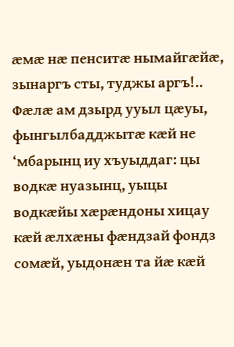æмæ нæ пенситæ нымайгæйæ, зынаргъ сты, туджы аргъ!.. Фæлæ ам дзырд ууыл цæуы, фынгылбадджытæ кæй не ‘мбарынц иу хъуыддаг: цы водкæ нуазынц, уыцы водкæйы хæрæндоны хицау кæй æлхæны фæндзай фондз сомæй, уыдонæн та йæ кæй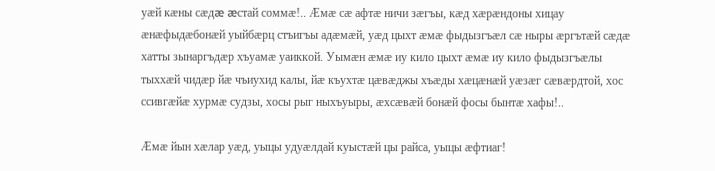уæй кæны сæдæ æстай соммæ!.. Æмæ сæ афтæ ничи зæгъы, кæд хæрæндоны хицау æнæфыдæбонæй уыйбæрц стъигъы адæмæй, уæд цыхт æмæ фыдызгъæл сæ ныры æргътæй сæдæ хатты зынаргъдæр хъуамæ уаиккой. Уымæн æмæ иу кило цыхт æмæ иу кило фыдызгъæлы тыххæй чидæр йæ чъиухид калы, йæ къухтæ цæвæджы хъæды хæцæнæй уæзæг сæвæрдтой, хос ссивгæйæ хурмæ судзы, хосы рыг ныхъуыры, æхсæвæй бонæй фосы бынтæ хафы!..

Æмæ йын хæлар уæд, уыцы удуæлдай куыстæй цы райса, уыцы æфтиаг!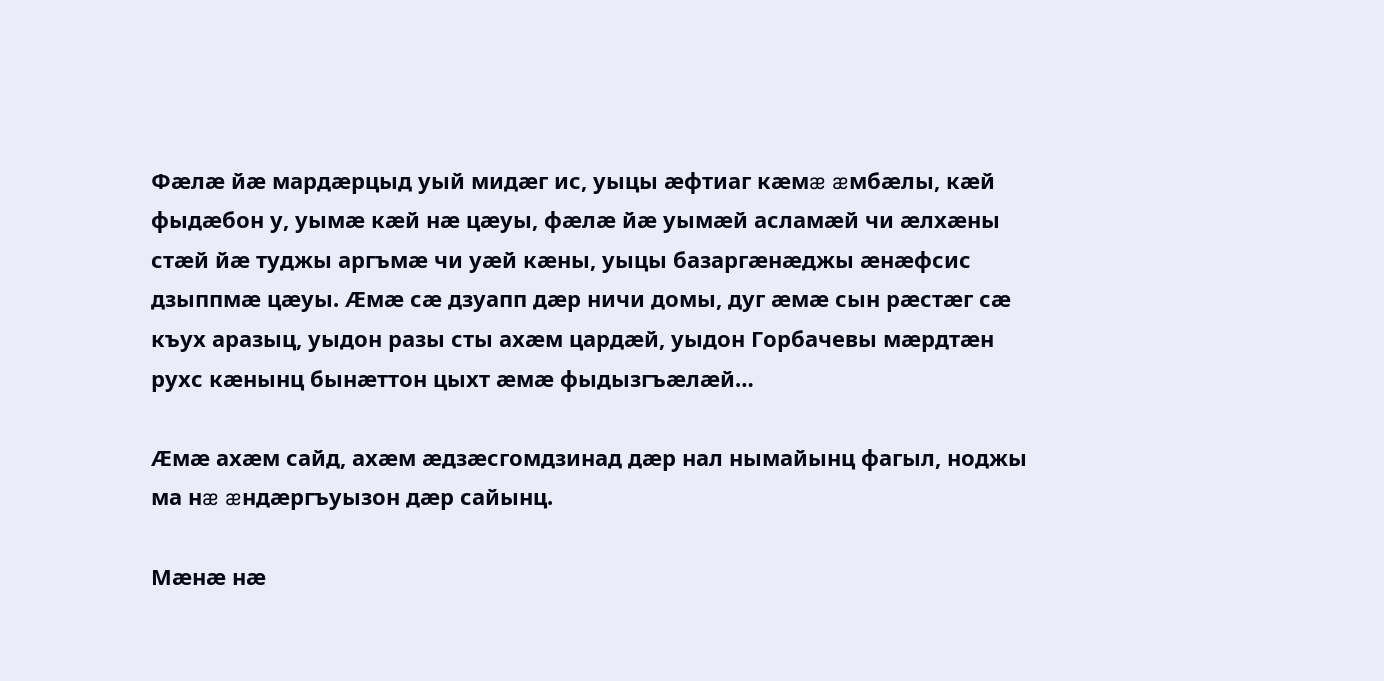Фæлæ йæ мардæрцыд уый мидæг ис, уыцы æфтиаг кæмæ æмбæлы, кæй фыдæбон у, уымæ кæй нæ цæуы, фæлæ йæ уымæй асламæй чи æлхæны стæй йæ туджы аргъмæ чи уæй кæны, уыцы базаргæнæджы æнæфсис дзыппмæ цæуы. Æмæ сæ дзуапп дæр ничи домы, дуг æмæ сын рæстæг сæ къух аразыц, уыдон разы сты ахæм цардæй, уыдон Горбачевы мæрдтæн рухс кæнынц бынæттон цыхт æмæ фыдызгъæлæй…

Æмæ ахæм сайд, ахæм æдзæсгомдзинад дæр нал нымайынц фагыл, ноджы ма нæ æндæргъуызон дæр сайынц.

Мæнæ нæ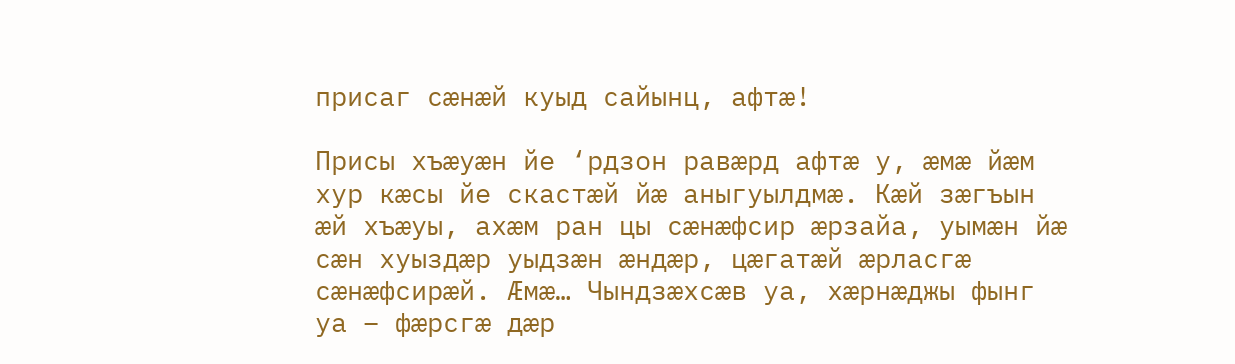присаг сæнæй куыд сайынц, афтæ!

Присы хъæуæн йе ‘рдзон равæрд афтæ у, æмæ йæм хур кæсы йе скастæй йæ аныгуылдмæ. Кæй зæгъын æй хъæуы, ахæм ран цы сæнæфсир æрзайа, уымæн йæ сæн хуыздæр уыдзæн æндæр, цæгатæй æрласгæ сæнæфсирæй. Æмæ… Чындзæхсæв уа, хæрнæджы фынг уа – фæрсгæ дæр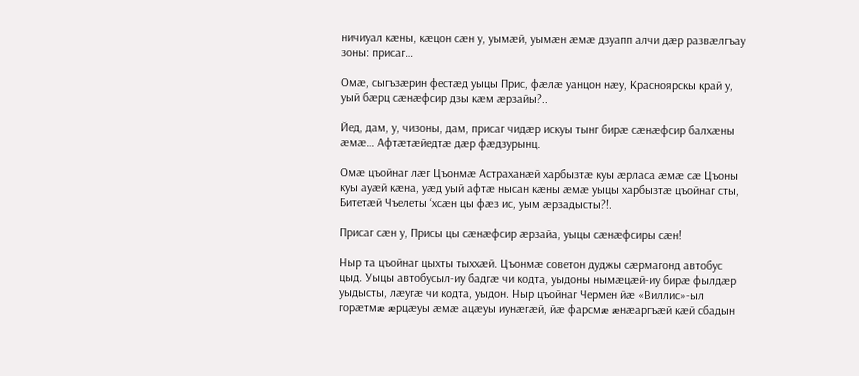ничиуал кæны, кæцон сæн у, уымæй, уымæн æмæ дзуапп алчи дæр развæлгъау зоны: присаг…

Омæ, сыгъзæрин фестæд уыцы Прис, фæлæ уанцон нæу, Красноярскы край у, уый бæрц сæнæфсир дзы кæм æрзайы?..

Йед, дам, у, чизоны, дам, присаг чидæр искуы тынг бирæ сæнæфсир балхæны æмæ… Афтæтæйедтæ дæр фæдзурынц.

Омæ цъойнаг лæг Цъонмæ Астраханæй харбызтæ куы æрласа æмæ сæ Цъоны куы ауæй кæна, уæд уый афтæ нысан кæны æмæ уыцы харбызтæ цъойнаг сты, Битетæй Чъелеты ‘хсæн цы фæз ис, уым æрзадысты?!.

Присаг сæн у, Присы цы сæнæфсир æрзайа, уыцы сæнæфсиры сæн!

Ныр та цъойнаг цыхты тыххæй. Цъонмæ советон дуджы сæрмагонд автобус цыд. Уыцы автобусыл-иу бадгæ чи кодта, уыдоны нымæцæй-иу бирæ фылдæр уыдысты, лæугæ чи кодта, уыдон. Ныр цъойнаг Чермен йæ «Виллис»-ыл горæтмæ æрцæуы æмæ ацæуы иунæгæй, йæ фарсмæ æнæаргъæй кæй сбадын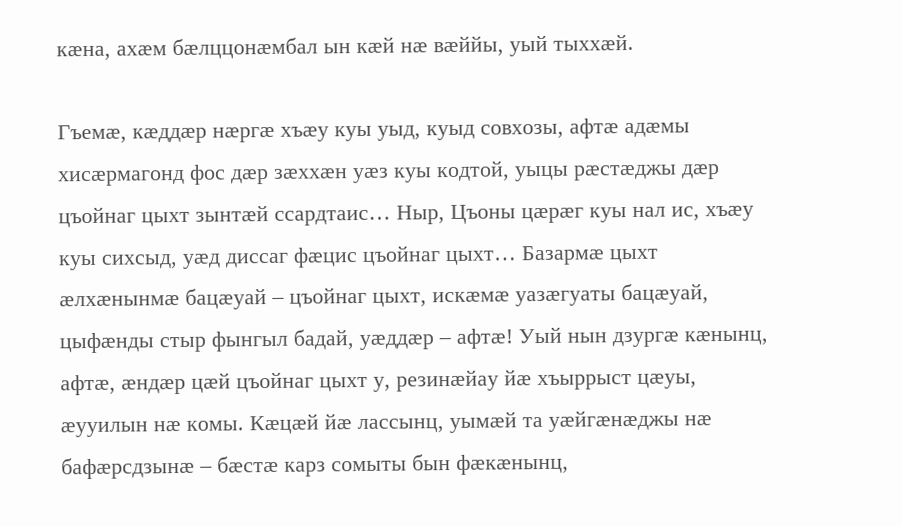кæна, ахæм бæлццонæмбал ын кæй нæ вæййы, уый тыххæй.

Гъемæ, кæддæр нæргæ хъæу куы уыд, куыд совхозы, афтæ адæмы хисæрмагонд фос дæр зæххæн уæз куы кодтой, уыцы рæстæджы дæр цъойнаг цыхт зынтæй ссардтаис… Ныр, Цъоны цæрæг куы нал ис, хъæу куы сихсыд, уæд диссаг фæцис цъойнаг цыхт… Базармæ цыхт æлхæнынмæ бацæуай – цъойнаг цыхт, искæмæ уазæгуаты бацæуай, цыфæнды стыр фынгыл бадай, уæддæр – афтæ! Уый нын дзургæ кæнынц, афтæ, æндæр цæй цъойнаг цыхт у, резинæйау йæ хъыррыст цæуы, æууилын нæ комы. Кæцæй йæ лассынц, уымæй та уæйгæнæджы нæ бафæрсдзынæ – бæстæ карз сомыты бын фæкæнынц,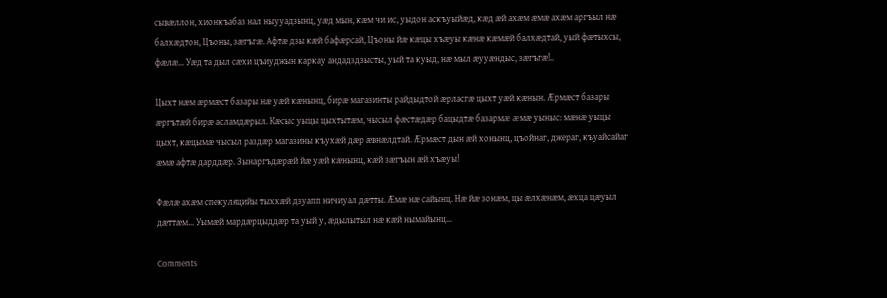сывæллон, хионкъабаз нал ныууадзынц, уæд мын, кæм чи ис, уыдон аскъуыйæд, кæд æй ахæм æмæ ахæм аргъыл нæ балхæдтон, Цъоны, зæгъгæ. Афтæ дзы кæй бафæрсай, Цъоны йæ кæцы хъæуы кæнæ кæмæй балхæдтай, уый фæтыхсы, фæлæ… Уæд та дыл сæхи цъиуджын каркау андадздзысты, уый та куыд, нæ мыл æууæндыс, зæгъгæ!..

Цыхт нæм æрмæст базары нæ уæй кæнынц, бирæ магазинты райдыдтой æрласгæ цыхт уæй кæнын. Æрмæст базары æргътæй бирæ асламдæрыл. Кæсыс уыцы цыхтытæм, чысыл фæстæдæр бацыдтæ базармæ æмæ уыныс: мæнæ уыцы цыхт, кæцымæ чысыл раздæр магазины къухæй дæр æвнæлдтай. Æрмæст дын æй хонынц, цъойнаг, джераг, къуайсайаг æмæ афтæ дарддæр. Зынаргъдæрæй йæ уæй кæнынц, кæй зæгъын æй хъæуы!

Фæлæ ахæм спекуляцийы тыххæй дзуапп ничиуал дæтты. Æмæ нæ сайынц. Нæ йæ зонæм, цы æлхæнæм, æхца цæуыл дæттæм… Уымæй мардæрцыддæр та уый у, æдылытыл нæ кæй нымайынц…

Comments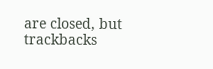are closed, but trackbacks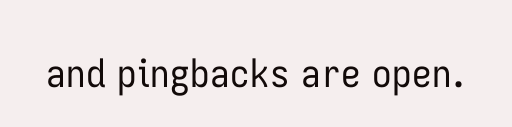and pingbacks are open.